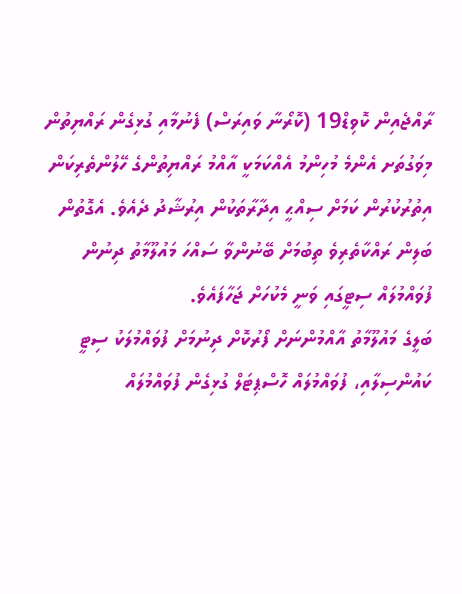ރާއްޖެއިން ކޮވިޑް19 (ކޮރޯނާ ވައިރަސް) ފެނުމާއި ގުޅިގެން ރައްޔިތުން މިވަގުތަށ އެންމެ މުހިންމު އެއްކަމަކީ އާއްމު ރައްޔިތުންގެ ހޭލުންތެރިކަން އިތުރުކުރުން ކަމަށް ސިއްޙީ އިދާރާތަކުން އިރުޝާދު ދެއެވެ. އެގޮތުން ބަލިން ރައްކާތެރިވެ ތިބުމަށް ބޭނުންވާ ސައްހަ މައުލޫމާތު ދިނުން ފުވައްމުލައް ސިޓީގައި ވަނީ މެކުހަށް ޖަހާފައެވެ.
ބަލީގެ މައުލޫމާތު އާއްމުންނަށް ފޯރުކޮށް ދިނުމަށް ފުވައްމުލަކު ސިޓީ ކައުންސިލާއި، ފުވައްމުލައް ހޮސްޕިޓަލް ގުޅިގެން ފުވައްމުލައް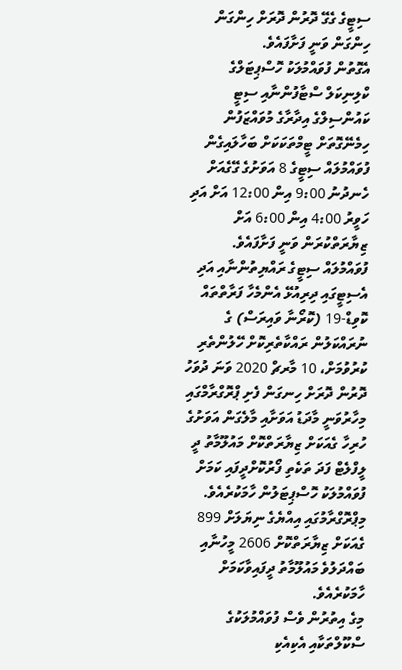ސިޓީގެ ގެގޭ ދޮރުން ދޮރަށް ހިންގަން ހިންގަން ވަނީ ފަށާފައެވެ.
އެގޮތުން ފުވައްމުލަކު ހޮސްޕިޓަލްގެ ކްލިނިކަލް ސްޓާފުންނާއި ސިޓީ ކައުންސިލްގެ އިދާރާގެ މުވައްޒަފުން ހިމެނޭގޮތަށް ޓީމްތަކަކަށް ބަހާލައިގެން ފުވައްމުލައް ސިޓީގެ 8 އަވަށުގެ ގޭގެއަށް ހެނދުނު 9:00 އިން 12:00 އަށް އަދި ހަވީރު 4:00 އިން 6:00 އަށް ޒިޔާރަތްކުރަން ވަނީ ފަށާފައެވެ.
ފުވައްމުލައް ސިޓީގެ ރައްޔިތުންނާއި އަދި އެސިޓީގައި ދިރިއުޅޭ އެންމެހާ ފަރާތްތައް ކޮވިޑް-19 (ކޮރޯނާ ވައިރަސް) ގެ ނުރައްކަލުން ރައްކާތެރިކޮށް ހޭލުންތެރި ކުރުވުމަށް، 10 މާރޗް 2020 ވަނަ ދުވަހު ދޮރުން ދޮރަށް ހިނގަން ފެށި ޕްރޮގްރާމްގައި މިހާރުވަނީ މާދަޑު އަވަށާއި މާލެގަން އަވަށުގެ ހުރިހާ ގެއަކަށް ޒިޔާރަތްކޮށް މައުލޫމާތު ދީ ލީފްލެޓް ފަދަ ތަކެތި ފޯރުކޮށްދީފައި ކަމަށް ފުވައްމުލަކު ހޮސްޕިޓަލުން ހާމަކުރެއެވެ. މިޕްރޮގްރާމުގައި އިއްޔެގެ ނިޔަލަށް 899 ގެއަކަށް ޒިޔާރަތްކޮށް 2606 މީހުނާއި ބައްދަލުވެ މައުލޫމާތު ދީފައިވާކަމަށް ހާމަކުރެއެވެ.
މިގެ އިތުރުން ވެސް ފުވައްމުލަކުގެ ސްކޫލްތަކާއި އެކިއެކި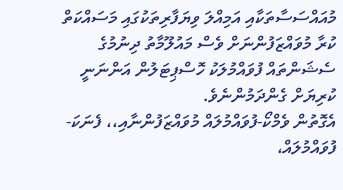މުއައްސަސާތަކާއި އަމިއްލަ ވިޔަފާރިތަކުގައި މަސައްކަތް ކުރާ މުވައްޒަފުންނަށް ވެސް މައުލޫމާތު ދިނުމުގެ ސެޝަންތައް ފުވައްމުލަކު ހޮސްޕިޓަލުން އަންނަނީ ކުރިޔަށް ގެންދަމުންނެވެ.
އެގޮތުން ވެމްކޯ-ފުވައްމުލައް މުވައްޒަފުންނާއި،، ފެނަކަ-ފުވައްމުލައް،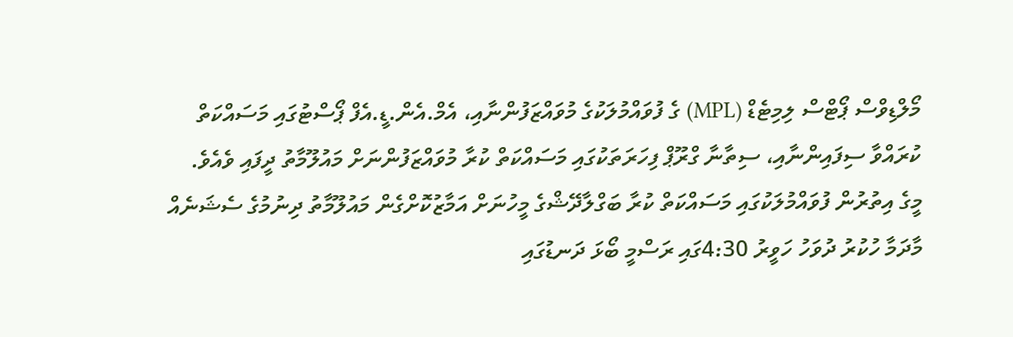މޯލްޑިވްސް ޕޯޓްސް ލިމިޓެޑް (MPL) ގެ ފުވައްމުލަކުގެ މުވައްޒަފުންނާއި، އެމް.އެން.ޑީ.އެފް ޕޯސްޓުގައި މަސައްކަތް ކުރައްވާ ސިފައިންނާއި، ސިތާނާ ގްރޫޕް ފިހަރަތަކުގައި މަސައްކަތް ކުރާ މުވައްޒަފުންނަށް މައުލޫމާތު ދީފައި ވެއެވެ.
މީގެ އިތުރުން ފުވައްމުލަކުގައި މަސައްކަތް ކުރާ ބަގްލާދޭޝްގެ މީހުނަށް އަމާޒުކޮށްގެން މައުލޫމާތު ދިނުމުގެ ސެޝަނެއް މާދަމާ ހުކުރު ދުވަހު ހަވީރު 4:30ގައި ރަސްމީ ބޯޅަ ދަނޑުގައި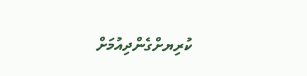ކުރިޔށްގެންދިއުމަށް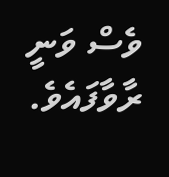ވެސް ވަނީ ރާވާފައެވެ.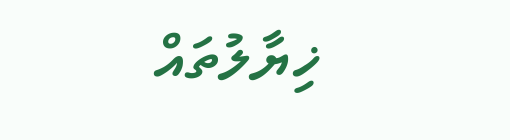ޚިޔާލުތައް